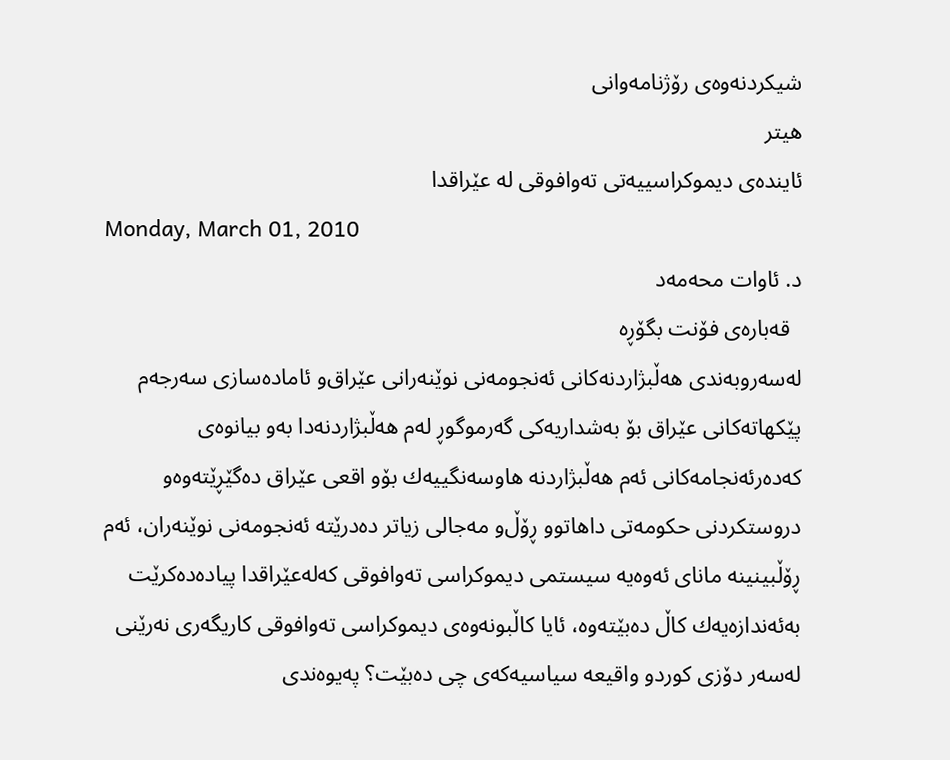شیکردنه‌وه‌ی رۆژنامه‌وانی
هیتر
ئاینده‌ی دیموكراسییه‌تی ته‌وافوقی له‌ عێراقدا
Monday, March 01, 2010
د. ئاوات محه‌مه‌د
  قه‌باره‌ی فۆنت بگۆڕه‌
له‌سه‌روبه‌ندی هه‌ڵبژاردنه‌كانی ئه‌نجومه‌نی نوێنه‌رانی عێراق‌و ئاماده‌سازی سه‌رجه‌م پێكهاته‌كانی عێراق بۆ به‌شداریه‌كی گه‌رموگوڕ له‌م هه‌ڵبژاردنه‌دا به‌و بیانوه‌ی كه‌ده‌رئه‌نجامه‌كانی ئه‌م هه‌ڵبژاردنه‌ هاوسه‌نگییه‌ك بۆ‌و اقعی عێراق ده‌گێڕێته‌وه‌‌و دروستكردنی حكومه‌تی داهاتوو ڕۆڵ‌و مه‌جالی زیاتر ده‌درێته‌ ئه‌نجومه‌نی نوێنه‌ران، ئه‌م ڕۆڵبینینه‌ مانای ئه‌وه‌یه‌ سیستمی دیموكراسی ته‌وافوقی كه‌له‌عێراقدا پیاده‌ده‌كرێت به‌ئه‌ندازه‌یه‌ك كاڵ ده‌بێته‌وه‌، ئایا كاڵبونه‌وه‌ی دیموكراسی ته‌وافوقی كاریگه‌ری نه‌رێنی له‌سه‌ر دۆزی كورد‌و واقیعه‌ سیاسیه‌كه‌ی چی ده‌بێت؟ په‌یوه‌ندی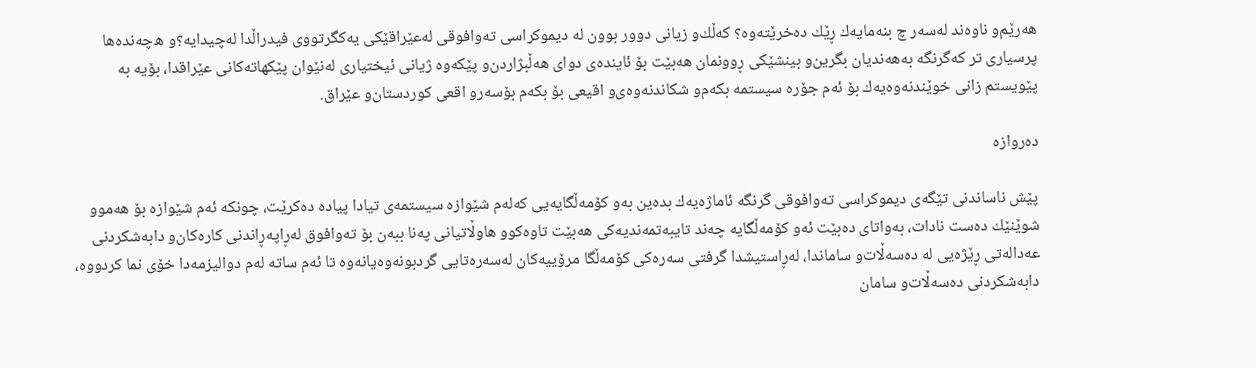هه‌رێم‌و ناوه‌ند له‌سه‌ر چ بنه‌مایه‌ك ڕێك ده‌خرێته‌وه‌؟ كه‌ڵك‌و زیانی دوور بوون له‌ دیموكراسی ته‌وافوقی له‌عێراقێكی یه‌كگرتووی فیدراڵدا له‌چیدایه‌؟‌و ه‌چه‌نده‌ها پرسیاری تر كه‌گرنگه‌ به‌هه‌ندیان بگرین‌و بینشێكی ڕوونمان هه‌بێت بۆ ئاینده‌ی دوای هه‌ڵبژاردن‌و پێكه‌وه‌ ژیانی ئیختیاری له‌نێوان پێكهاته‌كانی عێراقدا، بۆیه‌ به‌ پێویستم زانی خوێندنه‌وه‌یه‌ك بۆ ئه‌م جۆره‌ سیستمه‌ بكه‌م‌و شكاندنه‌وه‌ی‌و اقیعی بۆ بكه‌م بۆسه‌ر‌و اقعی كوردستان‌و عێراق.

ده‌روازه‌

پێش ناساندنی تێگه‌ی دیموكراسی ته‌وافوقی گرنگه‌ ئاماژه‌یه‌ك بده‌ین به‌و كۆمه‌ڵگایه‌یی كه‌له‌م شێوازه‌ سیستمه‌ی تیادا پیاده‌ ده‌كرێت، چونكه‌ ئه‌م شێوازه‌ بۆ هه‌موو شوێنێك ده‌ست نادات، به‌واتای ده‌بێت ئه‌و كۆمه‌ڵگایه‌ چه‌ند تایبه‌تمه‌ندیه‌كی هه‌بێت تاوه‌كوو هاوڵاتیانی په‌نا ببه‌ن بۆ ته‌وافوق له‌ڕاپه‌ڕاندنی كاره‌كان‌و دابه‌شكردنی عه‌داله‌تی ڕێژه‌یی له‌ ده‌سه‌ڵات‌و ساماندا، له‌ڕاستیشدا گرفتی سه‌ره‌كی كۆمه‌ڵگا مرۆییه‌كان له‌سه‌ره‌تایی گردبونه‌وه‌یانه‌وه‌ تا ئه‌م ساته‌ له‌م دوالیزمه‌دا خۆی نما كردووه‌، دابه‌شكردنی ده‌سه‌ڵات‌و سامان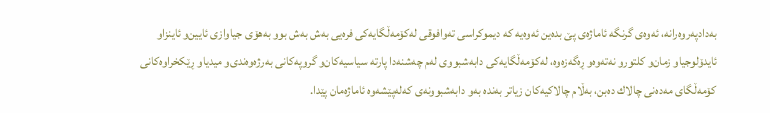به‌دادپه‌روه‌رانه‌، ئه‌وه‌ی گرنگه‌ ئاماژه‌ی پێ بده‌ین ئه‌وه‌یه‌ كه‌ دیموكراسی ته‌وافوقی له‌كۆمه‌ڵگایه‌كی فره‌یی به‌ش به‌ش بوو به‌هۆی جیاوازی ئایین‌و ئاینزا‌و ئایدۆلوجیا‌و زمان‌و كلتور‌و نه‌ته‌وه‌‌و ڕه‌گه‌زه‌وه‌، له‌كۆمه‌ڵگایه‌كی دابه‌شبووی له‌م چه‌شنه‌دا پارته‌ سیاسیه‌كان‌و گروپه‌كانی به‌رژه‌وه‌ندی‌و میدیا‌و ڕێكخراوه‌كانی كۆمه‌ڵگای مه‌ده‌نی چالاك ده‌بن، به‌ڵام چالاكیه‌كان زیاتر به‌نده‌ به‌و دابه‌شبوونه‌ی كه‌له‌پێشه‌وه‌ ئاماژه‌مان پێدا.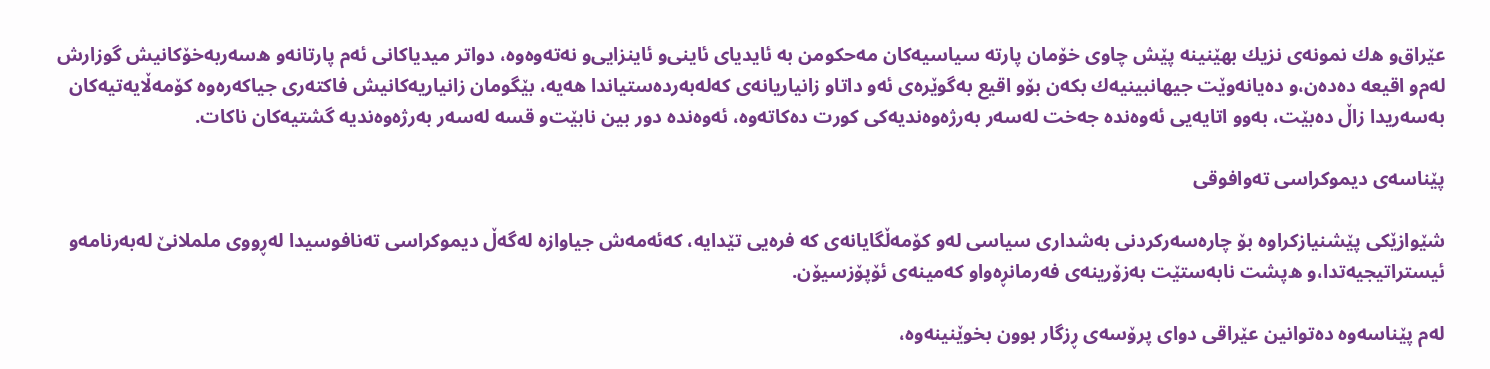عێراق‌و ه‌ك نمونه‌ی نزیك بهێنینه‌ پێش چاوی خۆمان پارته‌ سیاسیه‌كان مه‌حكومن به‌ ئایدیای ئاینی‌و ئاینزایی‌و نه‌ته‌وه‌وه‌، دواتر میدیاكانی ئه‌م پارتانه‌‌و ه‌سه‌ربه‌خۆكانیش گوزارش له‌م‌و اقیعه‌ ده‌ده‌ن،‌و ده‌یانه‌وێت جیهانبینیه‌ك بكه‌ن بۆ‌و اقیع به‌گوێره‌ی ئه‌و داتا‌و زانیاریانه‌ی كه‌له‌به‌رده‌ستیاندا هه‌یه‌، بێگومان زانیاریه‌كانیش فاكته‌ری جیاكه‌ره‌وه‌ كۆمه‌ڵایه‌تیه‌كان به‌سه‌ریدا زاڵ ده‌بێت، به‌و‌و اتایه‌یی ئه‌وه‌نده‌ جه‌خت له‌سه‌ر به‌رژه‌وه‌ندیه‌كی كورت ده‌كاته‌وه‌، ئه‌وه‌نده‌ دور بین نابێت‌و قسه‌ له‌سه‌ر به‌رژه‌وه‌ندیه‌ گشتیه‌كان ناكات.

پێناسه‌ی دیموكراسی ته‌وافوقی

شێوازێكی پێشنیازكراوه‌ بۆ چاره‌سه‌ركردنی به‌شداری سیاسی له‌و كۆمه‌ڵگایانه‌ی كه‌ فره‌یی تێدایه‌، كه‌ئه‌مه‌ش جیاوازه‌ له‌گه‌ڵ دیموكراسی ته‌نافوسیدا له‌ڕووی ململانێ له‌به‌رنامه‌‌و ئیستراتیجیه‌تدا،‌و ه‌پشت نابه‌ستێت به‌زۆرینه‌ی فه‌رمانڕه‌وا‌و كه‌مینه‌ی ئۆپۆزسیۆن.

له‌م پێناسه‌وه‌ ده‌توانین عێراقی دوای پرۆسه‌ی ڕزگار بوون بخوێنینه‌وه‌،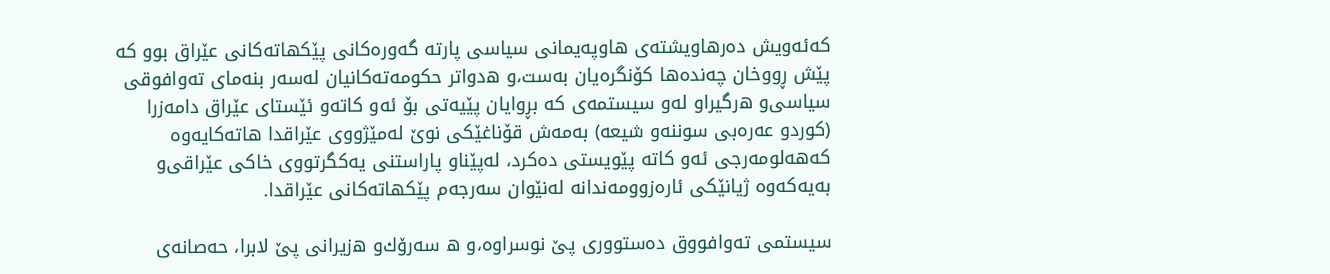كه‌ئه‌ویش ده‌رهاویشته‌ی هاوپه‌یمانی سیاسی پارته‌ گه‌وره‌كانی پێكهاته‌كانی عێراق بوو كه‌ پێش ڕووخان چه‌نده‌ها كۆنگره‌یان به‌ست،‌و ه‌دواتر حكومه‌ته‌كانیان له‌سه‌ر بنه‌مای ته‌وافوقی سیاسی‌و ه‌رگیراو له‌و سیستمه‌ی كه‌ بڕوایان پێیه‌تی بۆ ئه‌و كاته‌‌و ئێستای عێراق دامه‌زرا (كورد‌و عه‌ره‌بی سوننه‌‌و شیعه‌) به‌مه‌ش قۆناغێكی نوێ له‌مێژووی عێراقدا هاته‌كایه‌وه‌ كه‌هه‌لومه‌رجی ئه‌و كاته‌ پێویستی ده‌كرد، له‌پێناو پاراستنی یه‌كگرتووی خاكی عێراقی‌و به‌یه‌كه‌وه‌ ژیانێكی ئاره‌زوومه‌ندانه‌ له‌نێوان سه‌رجه‌م پێكهاته‌كانی عێراقدا.

سیستمی ته‌وافووق ده‌ستووری پێ نوسراوه‌،‌و ه‌ سه‌رۆك‌و ه‌زیرانی پێ لابرا، حه‌صانه‌ی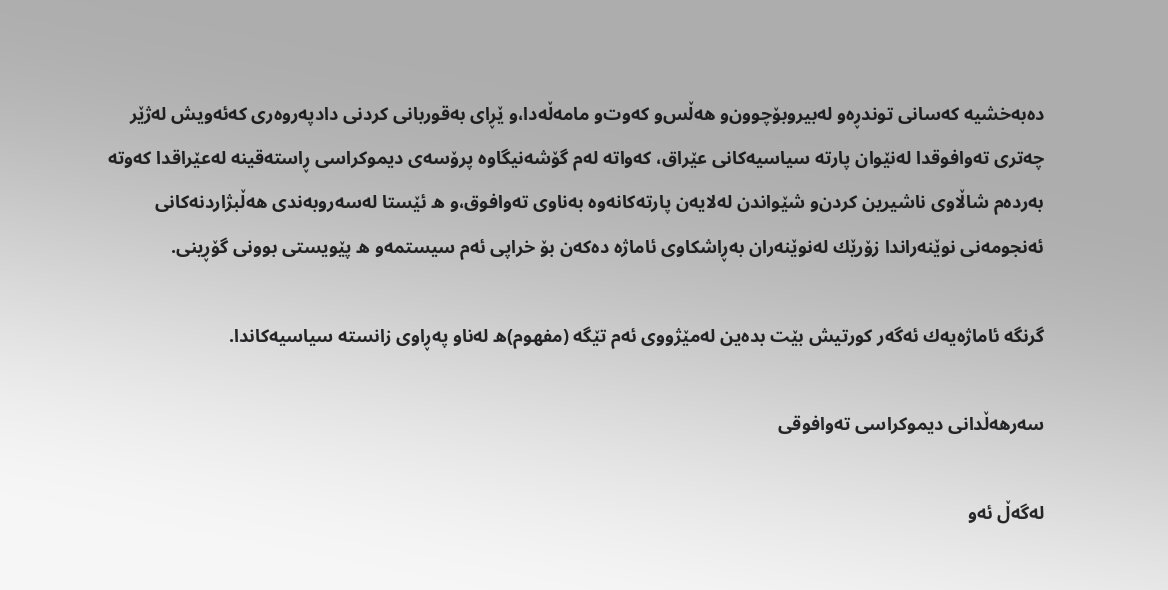ده‌به‌خشیه‌ كه‌سانی توندڕه‌و له‌بیروبۆچوون‌و هه‌ڵس‌و كه‌وت‌و مامه‌ڵه‌دا،‌و ێڕای به‌قوربانی كردنی دادپه‌روه‌ری كه‌ئه‌ویش له‌ژێر چه‌تری ته‌وافوقدا له‌نێوان پارته‌ سیاسیه‌كانی عێراق، كه‌واته‌ له‌م گۆشه‌نیگاوه‌ پرۆسه‌ی دیموكراسی ڕاسته‌قینه‌ له‌عێراقدا كه‌وته‌ به‌رده‌م شاڵاوی ناشیرین كردن‌و شێواندن له‌لایه‌ن پارته‌كانه‌وه‌ به‌ناوی ته‌وافوق،‌و ه‌ ئێستا له‌سه‌روبه‌ندی هه‌ڵبژاردنه‌كانی ئه‌نجومه‌نی نوێنه‌راندا زۆرێك له‌نوێنه‌ران به‌ڕاشكاوی ئاماژه‌ ده‌كه‌ن بۆ خراپی ئه‌م سیستمه‌‌و ه‌ پێویستی بوونی گۆڕینی.

گرنگه‌ ئاماژه‌یه‌ك ئه‌گه‌ر كورتیش بێت بده‌ین له‌مێژووی ئه‌م تێگه‌ (مفهوم)ه‌ له‌ناو په‌ڕاوی زانسته‌ سیاسیه‌كاندا.

سه‌رهه‌ڵدانی دیموكراسی ته‌وافوقی

له‌گه‌ڵ ئه‌و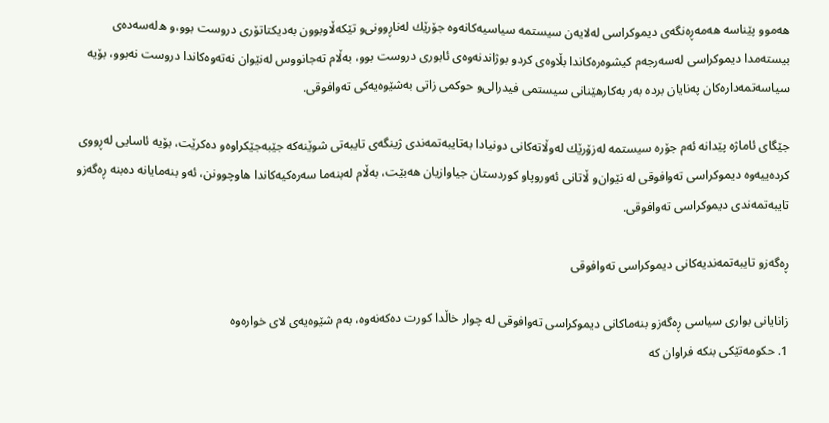هه‌موو پێناسه‌ هه‌مه‌ڕه‌نگه‌ی دیموكراسی له‌لایه‌ن سیستمه‌ سیاسیه‌كانه‌وه‌ جۆرێك له‌ناڕوونی‌و تێكه‌ڵاوبوون به‌دیكتاتۆری دروست بوو،‌و ه‌له‌سه‌ده‌ی بیسته‌مدا دیموكراسی له‌سه‌رجه‌م كیشوه‌ره‌كاندا بڵاوه‌ی كرد‌و بوژاندنه‌وه‌ی ئابوری دروست بوو، به‌ڵام ته‌جانووس له‌نێوان نه‌ته‌وه‌كاندا دروست نه‌بوو، بۆیه‌ سیاسه‌تمه‌داره‌كان په‌نایان برده‌ به‌ر به‌كارهێنانی سیستمی فیدرالی‌و حوكمی زاتی به‌شێوه‌یه‌كی ته‌وافوقی.

جێگای ئاماژه‌ پێدانه‌ ئه‌م جۆره‌ سیستمه‌ له‌زۆرێك له‌وڵاته‌كانی دونیادا به‌تایبه‌تمه‌ندی ژینگه‌ی تایبه‌تی شوێنه‌كه‌ جێبه‌جێكراوه‌‌و ده‌كرێت، بۆیه‌ ئاسایی له‌ڕووی كرده‌ییه‌وه‌ دیموكراسی ته‌وافوقی له‌ نێوان‌و ڵاتانی ئه‌وروپا‌و كوردستان جیاوازیان هه‌بێت، به‌ڵام له‌بنه‌ما سه‌ره‌كیه‌كاندا هاوچوونن، ئه‌و بنه‌مایانه‌ ده‌بنه‌ ڕه‌گه‌ز‌و تایبه‌تمه‌ندی دیموكراسی ته‌وافوقی.

ڕه‌گه‌ز‌و تایبه‌تمه‌ندیه‌كانی دیموكراسی ته‌وافوقی

زانایانی بواری سیاسی ڕه‌گه‌ز‌و بنه‌ماكانی دیموكراسی ته‌وافوقی له‌ چوار خاڵدا كورت ده‌كه‌نه‌وه‌، به‌م شێوه‌یه‌ی لای خواره‌وه‌
1. حكومه‌تێكی بنكه‌ فراوان كه‌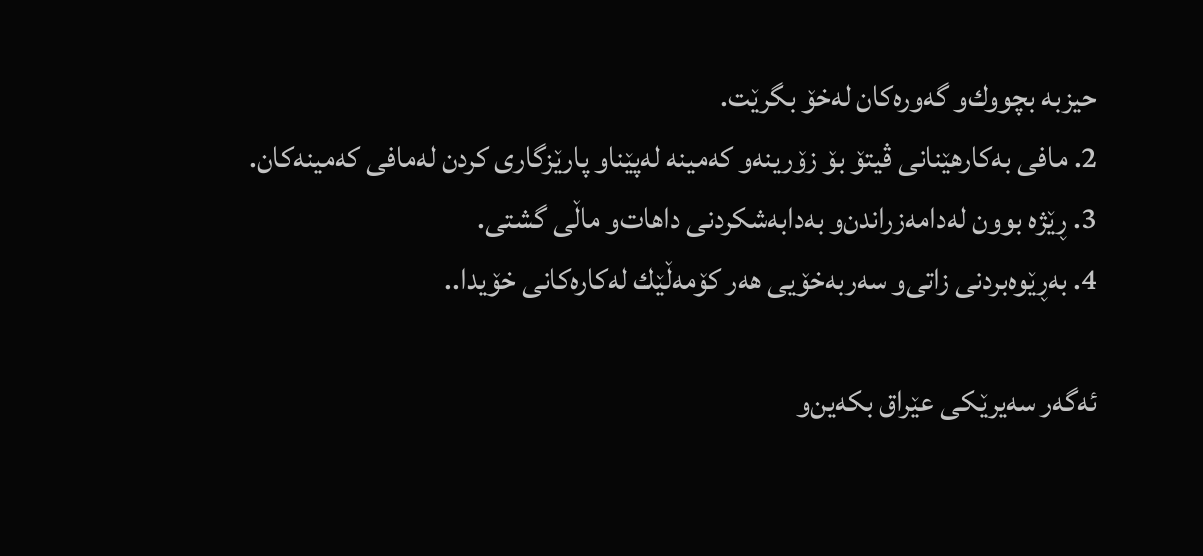حیزبه‌ بچووك‌و گه‌وره‌كان له‌خۆ بگرێت.
2. مافی به‌كارهێنانی ڤیتۆ بۆ زۆرینه‌‌و كه‌مینه‌ له‌پێناو پارێزگاری كردن له‌مافی كه‌مینه‌كان.
3. ڕێژه‌ بوون له‌دامه‌زراندن‌و به‌دابه‌شكردنی داهات‌و ماڵی گشتی.
4. به‌ڕێوه‌بردنی زاتی‌و سه‌ربه‌خۆیی هه‌ر كۆمه‌ڵێك له‌كاره‌كانی خۆیدا..

ئه‌گه‌ر سه‌یرێكی عێراق بكه‌ین‌و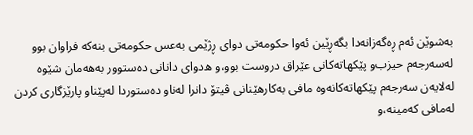به‌شوێن ئه‌م ڕه‌گه‌زانه‌دا بگه‌ڕێین ئه‌وا حكومه‌تی دوای ڕژێمی به‌عس حكومه‌تی بنه‌كه‌ فراوان بوو له‌سه‌رجه‌م حیزب‌و پێكهاته‌كانی عێراق دروست بوو،‌و ه‌دوای دانانی ده‌ستوور به‌هه‌مان شێوه‌ له‌لایه‌ن سه‌رجه‌م پێكهاته‌كانه‌وه‌ مافی به‌كارهێنانی ڤیتۆ دانرا له‌ناو ده‌ستوردا له‌پێناو پارێزگاری كردن له‌مافی كه‌مینه‌،‌و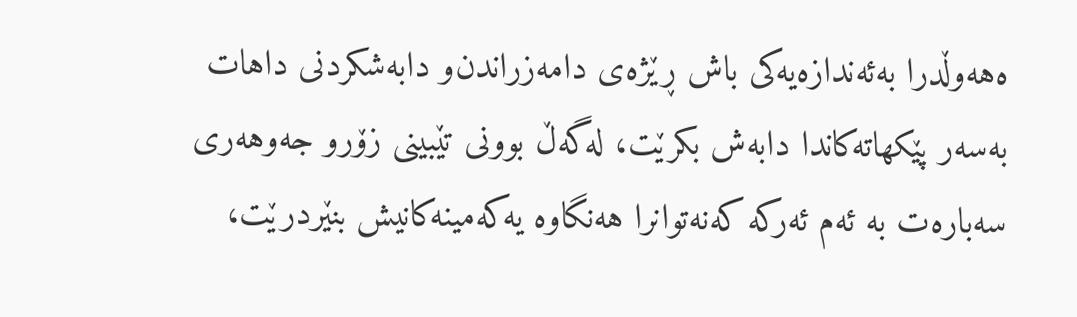ه‌هه‌وڵدرا به‌ئه‌ندازه‌یه‌كی باش ڕێژه‌ی دامه‌زراندن‌و دابه‌شكردنی داهات به‌سه‌ر پێكهاته‌كاندا دابه‌ش بكرێت، له‌گه‌ڵ بوونی تێبینی زۆر‌و جه‌وهه‌ری سه‌باره‌ت به‌ ئه‌م ئه‌ركه‌ كه‌نه‌توانرا هه‌نگاوه‌ یه‌كه‌مینه‌كانیش بنێردرێت،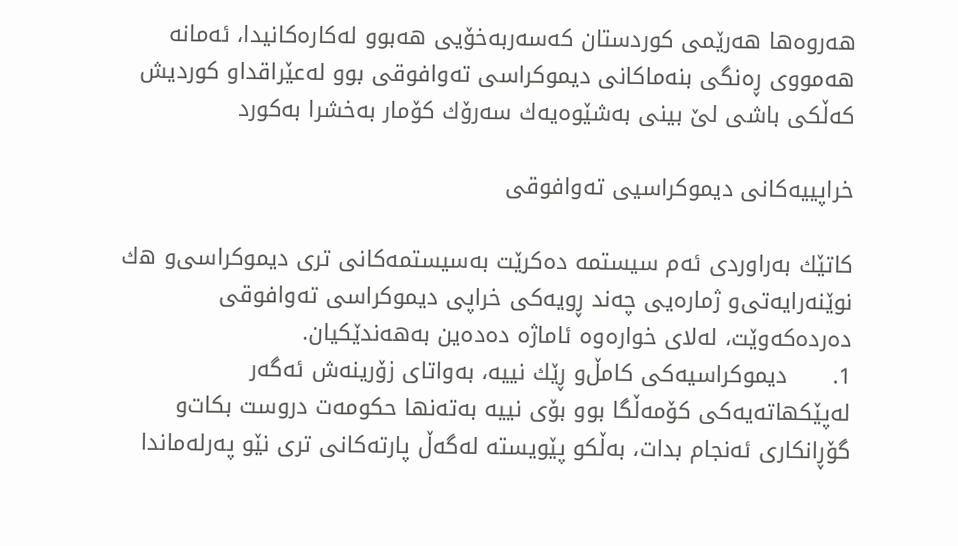هه‌روه‌ها هه‌رێمی كوردستان كه‌سه‌ربه‌خۆیی هه‌بوو له‌كاره‌كانیدا، ئه‌مانه‌ هه‌مووی ڕه‌نگی بنه‌ماكانی دیموكراسی ته‌وافوقی بوو له‌عێراقدا‌و كوردیش كه‌ڵكی باشی لێ بینی به‌شێوه‌یه‌ك سه‌رۆك كۆمار به‌خشرا به‌كورد

خراپییه‌كانی دیموكراسیی ته‌وافوقی

كاتێك به‌راوردی ئه‌م سیستمه‌ ده‌كرێت به‌سیستمه‌كانی تری دیموكراسی‌و ه‌ك نوێنه‌رایه‌تی‌و ژماره‌یی چه‌ند ڕویه‌كی خراپی دیموكراسی ته‌وافوقی ده‌رده‌كه‌وێت، له‌لای خواره‌وه‌ ئاماژه‌ ده‌ده‌ین به‌هه‌ندێكیان.
1.      دیموكراسیه‌كی كامڵ‌و ڕێك نییه‌، به‌واتای زۆرینه‌ش ئه‌گه‌ر له‌پێكهاته‌یه‌كی كۆمه‌ڵگا بوو بۆی نییه‌ به‌ته‌نها حكومه‌ت دروست بكات‌و گۆڕانكاری ئه‌نجام بدات، به‌ڵكو پێویسته‌ له‌گه‌ڵ پارته‌كانی تری نێو په‌رله‌ماندا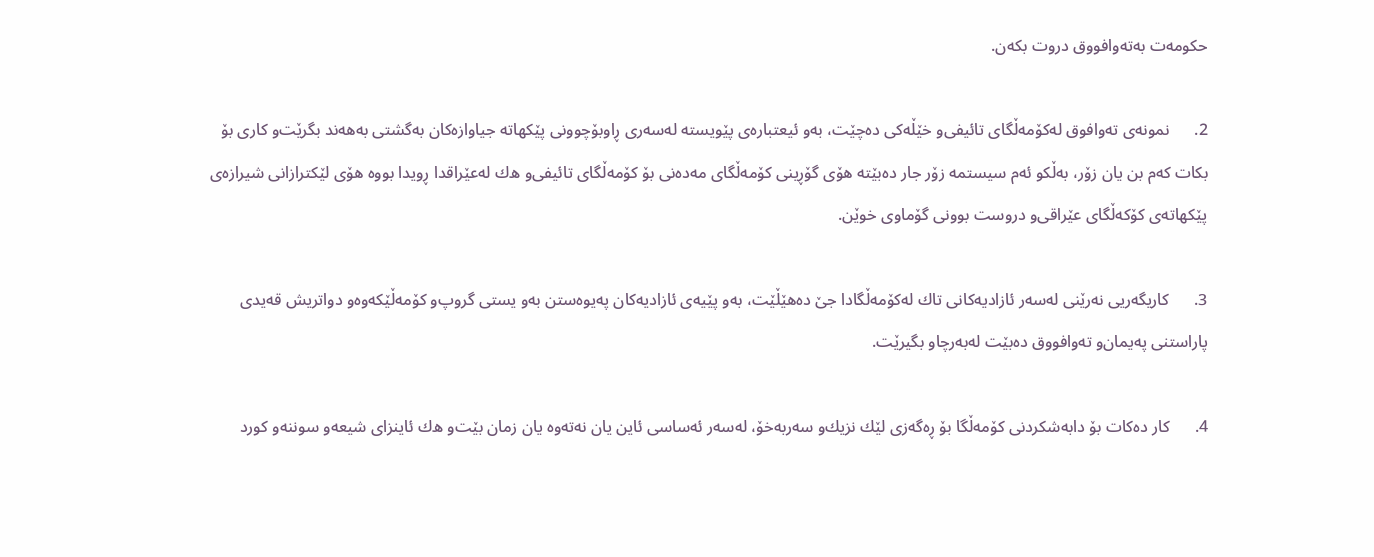حكومه‌ت به‌ته‌وافووق دروت بكه‌ن.

2.      نمونه‌ی ته‌وافوق له‌كۆمه‌ڵگای تائیفی‌و خێڵه‌كی ده‌چێت، به‌و ئیعتباره‌ی پێویسته‌ له‌سه‌ری ڕاوبۆچوونی پێكهاته‌ جیاوازه‌كان به‌گشتی به‌هه‌ند بگرێت‌و كاری بۆ بكات كه‌م بن یان زۆر، به‌ڵكو ئه‌م سیستمه‌ زۆر جار ده‌بێته‌ هۆی گۆڕینی كۆمه‌ڵگای مه‌ده‌نی بۆ كۆمه‌ڵگای تائیفی‌و ه‌ك له‌عێراقدا ڕویدا بووه‌ هۆی لێكترازانی شیرازه‌ی پێكهاته‌ی كۆكه‌ڵگای عێراقی‌و دروست بوونی گۆماوی خوێن.

3.      كاریگه‌ریی نه‌رێنی له‌سه‌ر ئازادیه‌كانی تاك له‌كۆمه‌ڵگادا جێ ده‌هێڵێت، به‌و پێیه‌ی ئازادیه‌كان په‌یوه‌ستن به‌‌و یستی گروپ‌و كۆمه‌ڵێكه‌وه‌‌و دواتریش قه‌یدی پاراستنی په‌یمان‌و ته‌وافووق ده‌بێت له‌به‌رچاو بگیرێت.

4.      كار ده‌كات بۆ دابه‌شكردنی كۆمه‌ڵگا بۆ ڕه‌گه‌زی لێك نزیك‌و سه‌ربه‌خۆ، له‌سه‌ر ئه‌ساسی ئاین یان نه‌ته‌وه‌ یان زمان بێت‌و ه‌ك ئاینزای شیعه‌‌و سوننه‌‌و كورد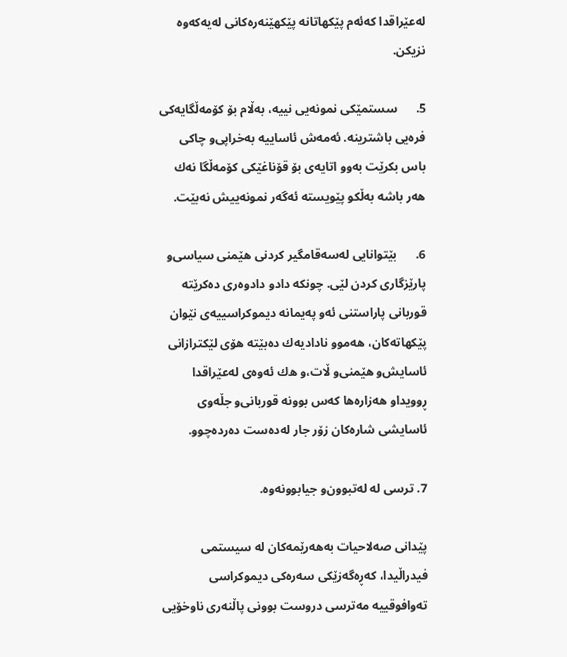له‌عێراقدا كه‌ئه‌م پێكهاتانه‌ پێكهێنه‌ره‌كانی له‌یه‌كه‌وه‌ نزیكن.

5.      سستمێكی نمونه‌یی نییه‌، به‌ڵام بۆ كۆمه‌ڵگایه‌كی فره‌یی باشترینه‌. ئه‌مه‌ش ئاساییه‌ به‌خراپی‌و چاكی باس بكرێت به‌و‌و اتایه‌ی بۆ قۆناغێكی كۆمه‌ڵگا نه‌ك هه‌ر باشه‌ به‌ڵكو پێویسته‌ ئه‌گه‌ر نمونه‌ییش نه‌بێت.

6.      بێتوانایی له‌سه‌قامگیر كردنی هێمنی سیاسی‌و پارێزگاری كردن لێی. چونكه‌ داد‌و دادوه‌ری ده‌كرێته‌ قوربانی پاراستنی ئه‌و په‌یمانه‌ دیموكراسییه‌ی نێوان پێكهاته‌كان، هه‌موو نادادیه‌ك ده‌بێته‌ هۆی لێكترازانی ئاسایش‌و هێمنی‌و ڵات،‌و ه‌ك ئه‌وه‌ی له‌عێراقدا ڕوویدا‌و هه‌زاره‌ها كه‌س بوونه‌ قوربانی‌و جڵه‌وی ئاسایشی شاره‌كان زۆر جار له‌ده‌ست ده‌رده‌چوو.

7. ترسی له‌ له‌تبوون‌و جیابوونه‌وه‌.

پێدانی صه‌لاحیات به‌هه‌رێمه‌كان له‌ سیستمی فیدراڵیدا، كه‌ڕه‌گه‌زێكی سه‌ره‌كی دیموكراسی ته‌وافوقییه‌ مه‌ترسی دروست بوونی پاڵنه‌ری ناوخۆیی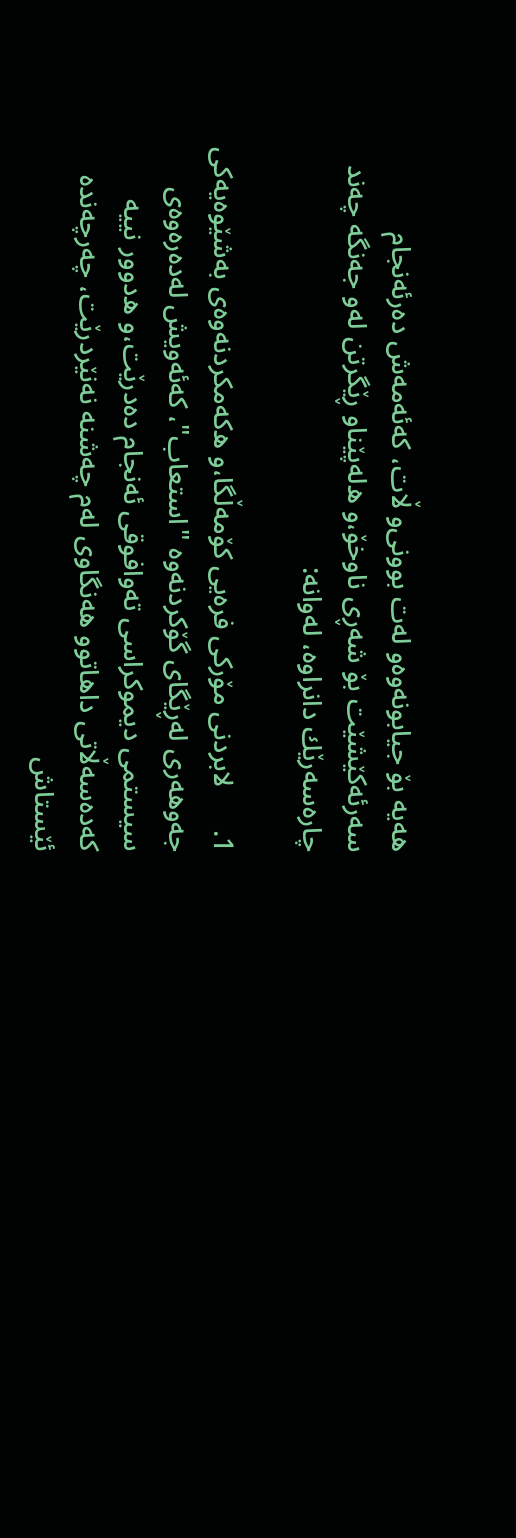هه‌یه‌ بۆ جیابونه‌وه‌‌و له‌ت بوونی‌و ڵات، كه‌ئه‌مه‌ش ده‌رئه‌نجام سه‌رئه‌كێشێت بۆ شه‌ڕی ناوخۆ،‌و ه‌له‌پێناو ڕێگرتن له‌و جه‌نگه‌ چه‌ند چاره‌سه‌رێك دانراوه‌، له‌وانه‌:

1.      لابردنی مۆركی فره‌یی كۆمه‌ڵگا،‌و ه‌كه‌مكردنه‌وه‌ی به‌شێوه‌یه‌كی جه‌وهه‌ری له‌ڕێگای گۆكردنه‌وه‌ "استعاب"، كه‌ئه‌ویش له‌ده‌ره‌وه‌ی سیستمی دیموكراسی ته‌وافوقی ئه‌نجام ده‌درێت،‌و ه‌دوور نییه‌ كه‌ده‌سه‌ڵاتی داهاتوو هه‌نگاوی له‌م چه‌شنه‌ نه‌نێردرێت، چه‌رچه‌نده‌ ئێستاش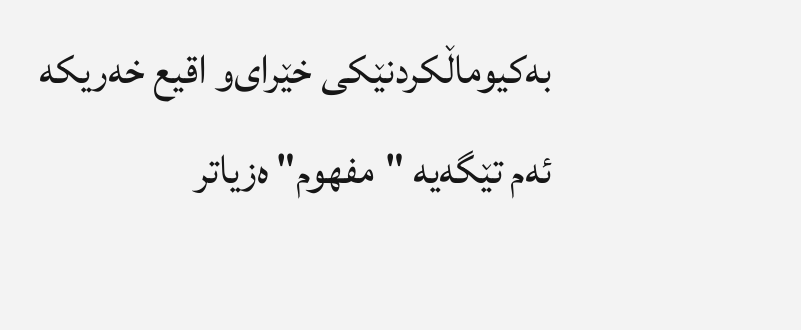به‌كیوماڵكردنێكی خێرای‌و اقیع خه‌ریكه‌ ئه‌م تێگه‌یه‌ "مفهوم" ه‌زیاتر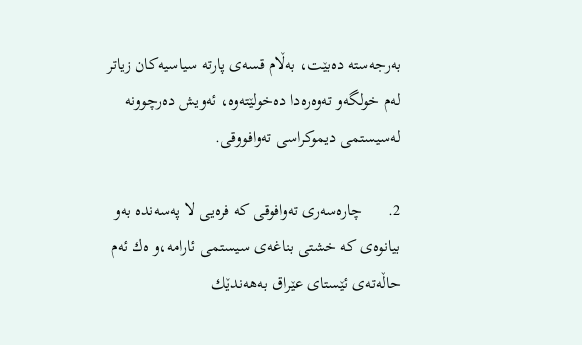به‌رجه‌سته‌ ده‌بێت، به‌ڵام قسه‌ی پارته‌ سیاسیه‌كان زیاتر له‌م خولگه‌‌و ته‌وه‌ره‌دا ده‌خولێته‌وه‌، ئه‌ویش ده‌رچوونه‌ له‌سیستمی دیموكراسی ته‌وافووقی.

2.      چاره‌سه‌ری ته‌وافوقی كه‌ فره‌یی لا په‌سه‌نده‌ به‌و بیانوه‌ی كه‌ خشتی بناغه‌ی سیستمی ئارامه‌،‌و ه‌ك ئه‌م حاڵه‌ته‌ی ئێستای عێراق به‌هه‌ندێك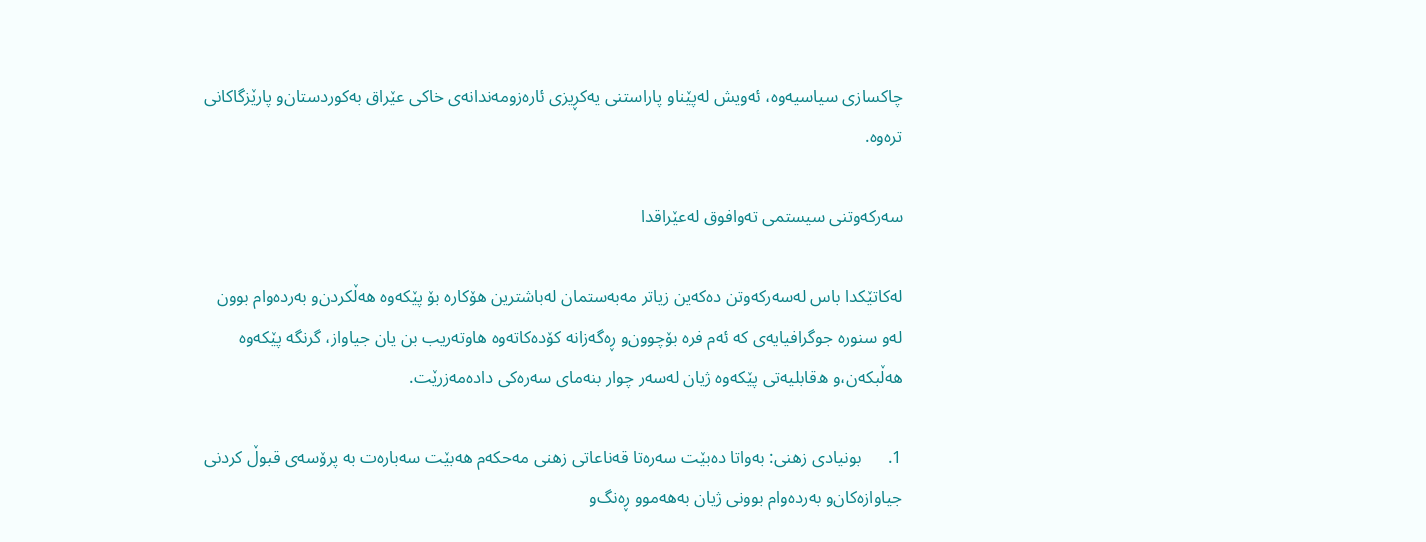چاكسازی سیاسیه‌وه‌، ئه‌ویش له‌پێناو پاراستنی یه‌كڕیزی ئاره‌زومه‌ندانه‌ی خاكی عێراق به‌كوردستان‌و پارێزگاكانی تره‌وه‌.

سه‌ركه‌وتنی سیستمی ته‌وافوق له‌عێراقدا

له‌كاتێكدا باس له‌سه‌ركه‌وتن ده‌كه‌ین زیاتر مه‌به‌ستمان له‌باشترین هۆكاره‌ بۆ پێكه‌وه‌ هه‌ڵكردن‌و به‌رده‌وام بوون له‌و سنوره‌ جوگرافیایه‌ی كه‌ ئه‌م فره‌ بۆچوون‌و ڕه‌گه‌زانه‌ كۆده‌كاته‌وه‌ هاوته‌ریب بن یان جیاواز، گرنگه‌ پێكه‌وه‌ هه‌ڵبكه‌ن،‌و ه‌قابلیه‌تی پێكه‌وه‌ ژیان له‌سه‌ر چوار بنه‌مای سه‌ره‌كی داده‌مه‌زرێت.

1.      بونیادی زهنی: به‌واتا ده‌بێت سه‌ره‌تا قه‌ناعاتی زهنی مه‌حكه‌م هه‌بێت سه‌باره‌ت به‌ پرۆسه‌ی قبوڵ كردنی جیاوازه‌كان‌و به‌رده‌وام بوونی ژیان به‌هه‌موو ڕه‌نگ‌و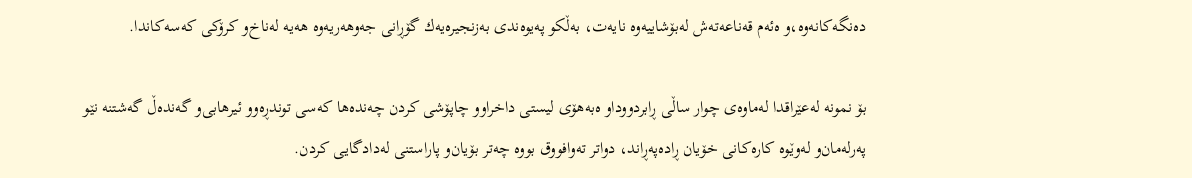ده‌نگه‌كانه‌وه‌،‌و ه‌ئه‌م قه‌ناعه‌ته‌ش له‌بۆشاییه‌وه‌ نایه‌ت، به‌ڵكو په‌یوه‌ندی به‌زنجیره‌یه‌ك گۆڕانی جه‌وهه‌ریه‌وه‌ هه‌یه‌ له‌ناخ‌و كرۆكی كه‌سه‌كاندا.

بۆ نمونه‌ له‌عێراقدا له‌ماوه‌ی چوار ساڵی ڕابردوودا‌و ه‌به‌هۆی لیستی داخراو‌و چاپۆشی كردن چه‌نده‌ها كه‌سی توندڕه‌و‌و ئیرهابی‌و گه‌نده‌ڵ گه‌شتنه‌ نێو په‌رله‌مان‌و له‌وێوه‌ كاره‌كانی خۆیان ڕاده‌په‌ڕاند، دواتر ته‌وافووق بووه‌ چه‌تر بۆیان‌و پاراستنی له‌دادگایی كردن.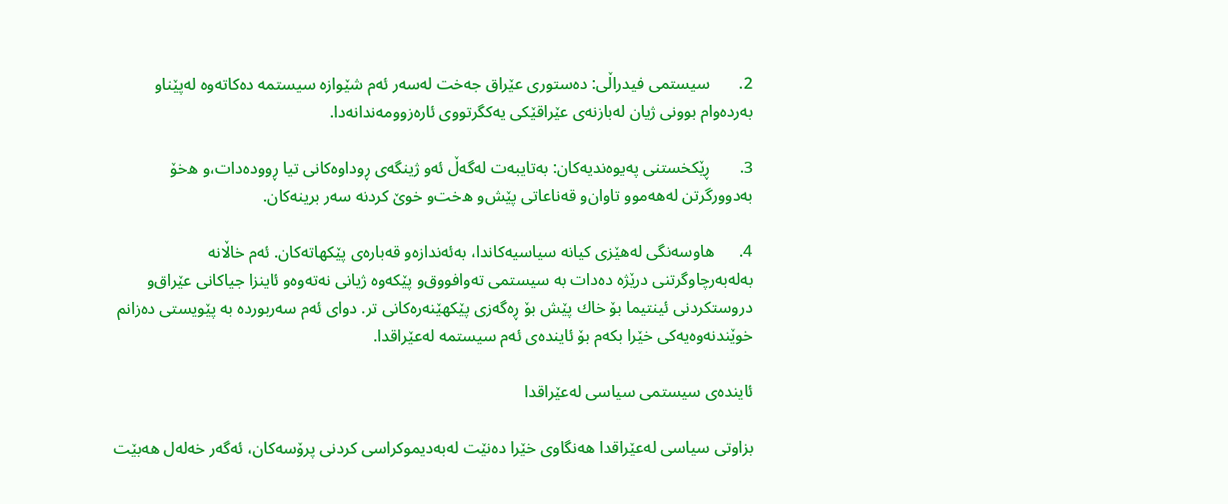2.       سیستمی فیدراڵی: ده‌ستوری عێراق جه‌خت له‌سه‌ر ئه‌م شێوازه‌ سیستمه‌ ده‌كاته‌وه‌ له‌پێناو به‌رده‌وام بوونی ژیان له‌بازنه‌ی عێراقێكی یه‌كگرتووی ئاره‌زوومه‌ندانه‌دا.

3.       ڕێكخستنی په‌یوه‌ندیه‌كان: به‌تایبه‌ت له‌گه‌ڵ ئه‌و ژینگه‌ی ڕوداوه‌كانی تیا ڕووده‌دات،‌و ه‌خۆ به‌دوورگرتن له‌هه‌موو تاوان‌و قه‌ناعاتی پێش‌و ه‌خت‌و خوێ‌ كردنه‌ سه‌ر برینه‌كان.

4.      هاوسه‌نگی له‌هێزی كیانه‌ سیاسیه‌كاندا، به‌ئه‌ندازه‌‌و قه‌باره‌ی پێكهاته‌كان. ئه‌م خاڵانه‌ به‌له‌به‌رچاوگرتنی درێژه‌ ده‌دات به‌ سیستمی ته‌وافووق‌و پێكه‌وه‌ ژیانی نه‌ته‌وه‌‌و ئاینزا جیاكانی عێراق‌و دروستكردنی ئینتیما بۆ خاك پێش بۆ ڕه‌گه‌زی پێكهێنه‌ره‌كانی تر. دوای ئه‌م سه‌ربورده‌ به‌ پێویستی ده‌زانم خوێندنه‌وه‌یه‌كی خێرا بكه‌م بۆ ئاینده‌ی ئه‌م سیستمه‌ له‌عێراقدا.

ئاینده‌ی سیستمی سیاسی له‌عێراقدا

بزاوتی سیاسی له‌عێراقدا هه‌نگاوی خێرا ده‌نێت له‌به‌دیموكراسی كردنی پرۆسه‌كان، ئه‌گه‌ر خه‌له‌ل هه‌بێت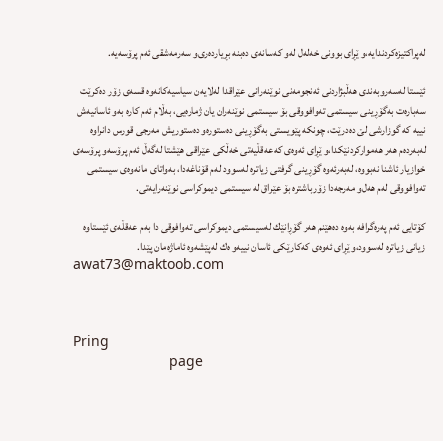له‌پراكتیزه‌كردندایه‌،‌و ێڕای بوونی خه‌له‌ل له‌و كه‌سانه‌ی ده‌بنه‌ بڕیارده‌ری‌و سه‌رمه‌شقی ئه‌م پرۆسه‌یه‌.

ئێستا له‌سه‌روبه‌ندی هه‌ڵبژاردنی ئه‌نجومه‌نی نوێنه‌رانی عێراقدا له‌لایه‌ن سیاسیه‌كانه‌وه‌ قسه‌ی زۆر ده‌كرێت سه‌باره‌ت به‌گۆڕینی سیستمی ته‌وافووقی بۆ سیستمی نوێنه‌ران یان ژماره‌یی، به‌ڵام ئه‌م كاره‌ به‌و ئاسانیه‌ش نییه‌ كه‌ گوزارشی لێ‌ ده‌درێت، چونكه‌ پێویستی به‌گۆڕینی ده‌ستوره‌‌و ده‌ستوریش مه‌رجی قورس دانراوه‌ له‌به‌رده‌م هه‌ر هه‌مواركردنێكدا،‌و ێڕای ئه‌وه‌ی كه‌عه‌قڵیه‌تی خه‌ڵكی عێراقی هێشتا له‌گه‌ڵ ئه‌م پرۆسه‌‌و پرۆسه‌ی خوازیار ئاشنا نه‌بووه‌، له‌به‌رئه‌وه‌ گۆڕینی گرفتی زیاتره‌ له‌سوود له‌م قۆناغه‌دا، به‌واتای مانه‌وه‌ی سیستمی ته‌وافووقی له‌م هه‌ل‌و مه‌رجه‌دا زۆرباشتره‌ بۆ عێراق له‌ سیستمی دیموكراسی نوێنه‌رایه‌تی.

كۆتایی ئه‌م په‌ره‌گرافه‌ به‌وه ده‌هێنم هه‌ر گۆڕانێك له‌سیستمی دیموكراسی ته‌وافوقی دا به‌م عه‌قڵه‌ی ئێستاوه‌ زیانی زیاتره‌ له‌سوود،‌و ێڕای ئه‌وه‌ی كه‌كارێكی ئاسان نییه‌‌و ه‌ك له‌پێشه‌وه‌ ئاماژه‌مان پێدا.
awat73@maktoob.com



Pring
                        page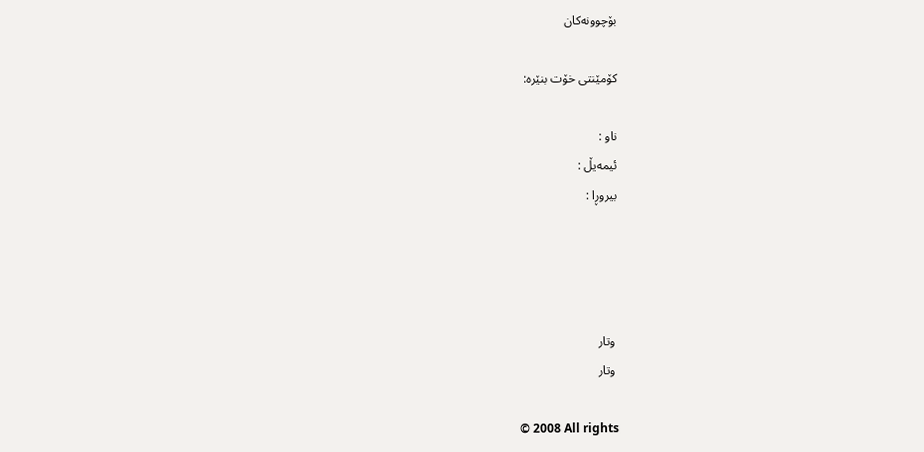بۆچوونه‌کان

کۆمێنتی خۆت بنێره‌:

ناو :
ئیمه‌یڵ :
بیروڕا :




 وتار
 وتار

© 2008 All rights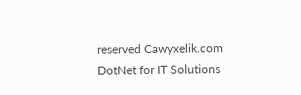reserved Cawyxelik.com
DotNet for IT Solutions